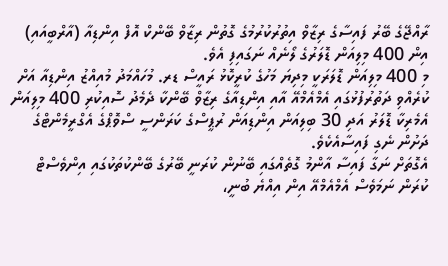ރާއްޖޭގެ ބޭރު ފައިސާގެ ރިޒާވް އިތުރުކުރުމުގެ ގޮތުން ރިޒާވް ބޭންކް އޮފް އިންޑިއާ (އާރްބީއައި) އިން 400 މިލިއަން ޑޮލަރުގެ ލޯނެއް ނަގައިފި އެވެ.
މި 400 މިލިއަން ޑޮލަރަކީ މިދިޔަ މަހުގެ ކުރީކޮޅު ރައީސް ޑރ. މުހައްމަދު މުއިއްޒު އިންޑިއާ އަށް ކުރެއްވި ދަތުރުފުޅުގައި އެމްއެމްއޭ އާއި އިންޑިއާގެ ރިޒާވް ބޭންކާ ދެމެދު ސޮއިކުރި 400 މިލިއަން އެމެރިކާ ޑޮލަރު އަދި 30 ބިލިއަން އިންޑިއަން ރުޕީސްގެ ކަރަންސީ ސްވޮޕްގެ އެގްރީމެންޓްގެ ދަށުން ނެގި ފައިސާއެކެވެ.
އެގޮތަށް ނަގާ ފައިސާ އާންމު ގޮތެއްގައި ބޭނުން ކުރަނީ ބޭރުގެ ބޭންކުތަކުގައި އިންވެސްޓް ކުރަން ނަމަވެސް އެމްއެމްއޭ އިން އިއްޔެ ބުނީ،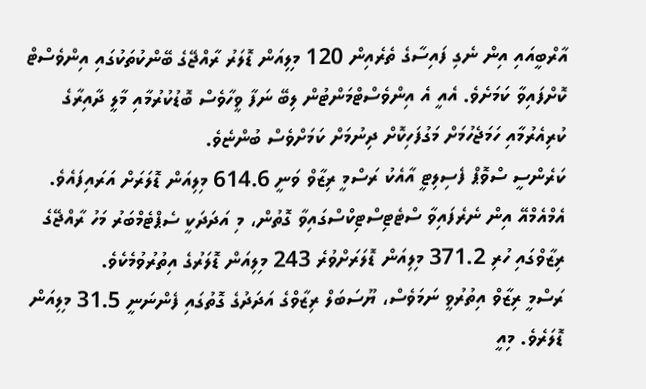އާރްބީއައި އިން ނެގި ފައިސާގެ ތެރެއިން 120 މިލިއަން ޑޮލަރު ރާއްޖޭގެ ބޭންކުތަކުގައި އިންވެސްޓް ކޮށްފައިވާ ކަމަށެވެ. އެއީ އެ އިންވެސްޓްމަންޓުން ލިބޭ ނަފާ ވީހާވެސް ބޮޑުކުރުމާއި މާލީ ދާއިރާގެ ކުރިއެރުމާއި ހަމަޖެހުމަށް މަގުފަހިކޮށް ދިނުމަށް ކަމަށްވެސް ބުންޏެވެ.
ކަރެންސީ ސްވޮޕް ފެސިލިޓީ އާއެކު ރަސްމީ ރިޒާވް ވަނީ 614.6 މިލިއަން ޑޮލަރަށް އަރައިފައެވެ. އެމްއެމްއޭ އިން ނެރެފައިވާ ސްޓެޓިސްޓިކްސްގައިވާ ގޮތުން، މި އަދަދަކީ ސެޕްޓެމްބަރު މަހު ރާއްޖޭގެ ރިޒާވްގައި ހުރި 371.2 މިލިއަން ޑޮލަރަށްވުރެ 243 މިލިއަން ޑޮލަރުގެ އިތުރުވުމެކެވެ.
ރަސްމީ ރިޒާވް އިތުރުވީ ނަމަވެސް، ޔޫސަބަލް ރިޒާވްގެ އަދަދުގެ ގޮތުގައި ފެންނަނީ 31.5 މިލިއަން ޑޮލަރެވެ. މިއީ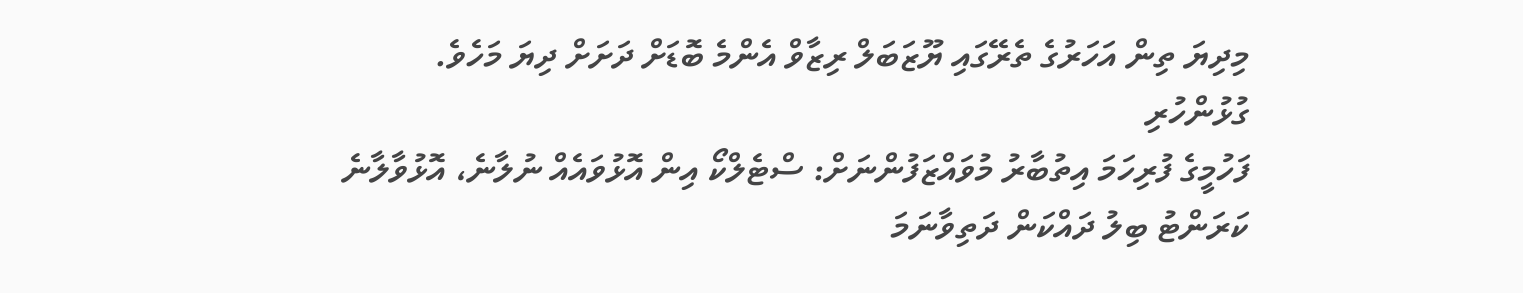މިދިޔަ ތިން އަހަރުގެ ތެރޭގައި ޔޫޒަބަލް ރިޒާވް އެންމެ ބޮޑަށް ދަށަށް ދިޔަ މަހެވެ.
ގުޅުންހުރި
ފަހުމީގެ ފުރިހަމަ އިތުބާރު މުވައްޒަފުންނަށް: ސްޓެލްކޯ އިން އޮޅުވައެއް ނުލާނެ، އޮޅުވާލާނެ
ކަރަންޓު ބިލު ދައްކަން ދަތިވާނަމަ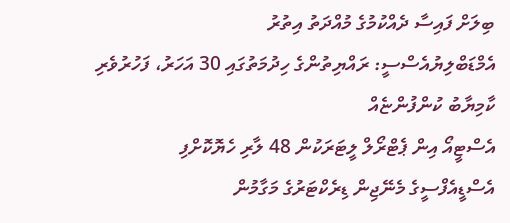ބިލަށް ފައިސާ ދެއްކުމުގެ މުއްދަތު އިތުރު
އެމްޑަބްލިޔުއެސްސީ: ރައްޔިތުންގެ ހިދުމަތުގައި 30 އަހަރު، ފަހުރުވެރި ކާމިޔާބު ކުންފުންޏެއް
އެސްޓީއޯ އިން ޕެޓްރޯލް ލީޓަރަކުން 48 ލާރި ހެޔޮކޮށްފި
އެސްޑީއެފްސީގެ މެނޭޖިން ޑިރެކްޓަރުގެ މަގާމުން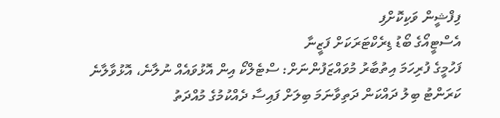ފިފްޝީން ވަކިކޮށްފި
އެސްޓީއޯގެ ބޯޑު ޑިރެކްޓަރަކަށް ފަޒީނާ
ފަހުމީގެ ފުރިހަމަ އިތުބާރު މުވައްޒަފުންނަށް: ސްޓެލްކޯ އިން އޮޅުވައެއް ނުލާނެ، އޮޅުވާލާނެ
ކަރަންޓު ބިލު ދައްކަން ދަތިވާނަމަ ބިލަށް ފައިސާ ދެއްކުމުގެ މުއްދަތު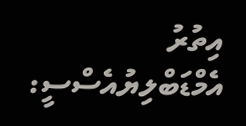އިތުރު
އެމްޑަބްލިޔުއެސްސީ: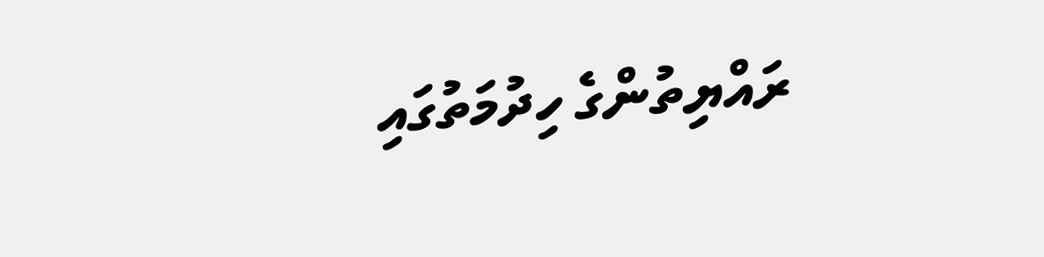ރައްޔިތުންގެ ހިދުމަތުގައި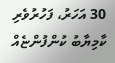30 އަހަރު، ފަހުރުވެރި ކާމިޔާބު ކުންފުންޏެއް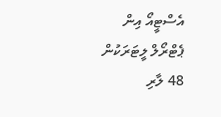އެސްޓީއޯ އިން ޕެޓްރޯލް ލީޓަރަކުން 48 ލާރި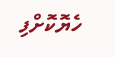ހެޔޮކޮށްފި